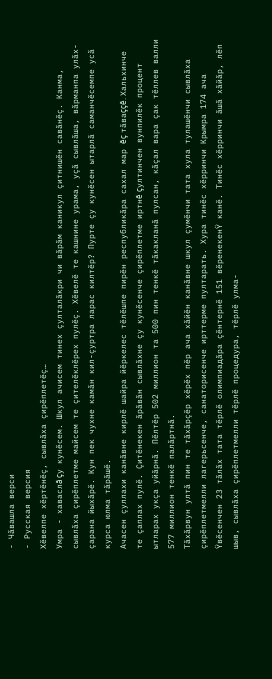- Чăвашла верси
- Русская версия
Хĕвелпе хĕртĕнĕç, сывлăха çирĕплетĕç…
Умра - хаваслă çу кунĕсем. Шкул ачисем тинех çулталăкри чи вăрăм каникул çитнишĕн савăнĕç. Канма, сывлăха çирĕплетме майсем те çителĕклĕрех пулĕç. Хĕвелĕ те кашнине урама, уçă сывлăша, вăрманпа улăх-çарана йыхăрĕ. Кун пек чухне камăн кил-çуртра ларас килтĕр? Пурте çу кунĕсен ытарлă саманчĕсемпе усă курса юлма тăрăшĕ.
Ачасен çуллахи канăвне кирлĕ шайра йĕркелес тĕлĕшпе пирĕн республикăра сахал мар ĕç тăваççĕ. Хальхинче те çаплах пулĕ. Çитĕнекен ăрăвăн сывлăхне çу кунĕсенче çирĕплетме иртнĕ çултинчен вунпилĕк процент ытларах укçа уйăрнă. Пĕлтĕр 502 миллион та 500 пин тенкĕ тăкакланă пулсан, кăçал вара çак тĕллев валли 577 миллион тенкĕ палăртнă.
Тăхăрвун ултă пин те тăхăрçĕр хĕрĕх пĕр ача хăйĕн канăвне шкул çумĕнчи тата хула тулашĕнчи сывлăха çирĕплетмелли лагерьсенче, санаторисенче ирттерме пултарать. Хура тинĕс хĕрринчи Крымра 174 ача Ÿвĕсенчен 23 тăлăх тата тĕрлĕ олимпиадăра çĕнтернĕ 151 вĕренекенŸ канĕ. Тинĕс хĕрринчи ăшă хăйăр, лĕп шыв, сывлăха çирĕплетмелли тĕрлĕ процедура, тĕрлĕ улма-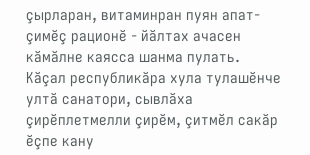çырларан, витаминран пуян апат-çимĕç рационĕ - йăлтах ачасен кăмăлне каясса шанма пулать.
Кăçал республикăра хула тулашĕнче ултă санатори, сывлăха çирĕплетмелли çирĕм, çитмĕл сакăр ĕçпе кану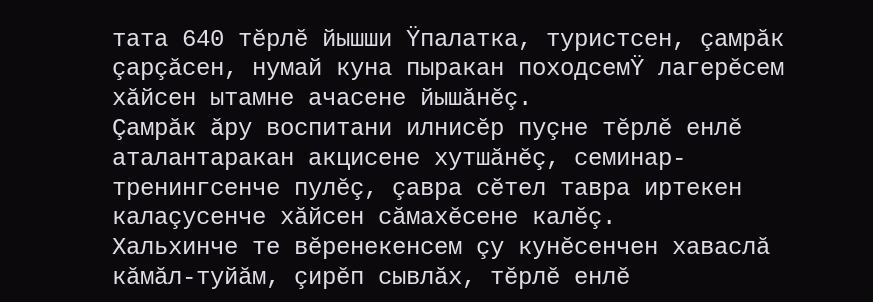тата 640 тĕрлĕ йышши Ÿпалатка, туристсен, çамрăк çарçăсен, нумай куна пыракан походсемŸ лагерĕсем хăйсен ытамне ачасене йышăнĕç.
Çамрăк ăру воспитани илнисĕр пуçне тĕрлĕ енлĕ аталантаракан акцисене хутшăнĕç, семинар-тренингсенче пулĕç, çавра сĕтел тавра иртекен калаçусенче хăйсен сăмахĕсене калĕç.
Хальхинче те вĕренекенсем çу кунĕсенчен хаваслă кăмăл-туйăм, çирĕп сывлăх, тĕрлĕ енлĕ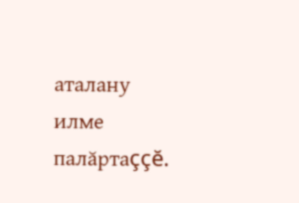аталану илме палăртаççĕ.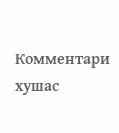Комментари хушас